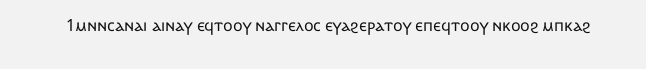1ⲙⲛⲛⲥⲁⲛⲁⲓ ⲁⲓⲛⲁⲩ ⲉϥⲧⲟⲟⲩ ⲛⲁⲅⲅⲉⲗⲟⲥ ⲉⲩⲁϩⲉⲣⲁⲧⲟⲩ ⲉⲡⲉϥⲧⲟⲟⲩ ⲛⲕⲟⲟϩ ⲙⲡⲕⲁϩ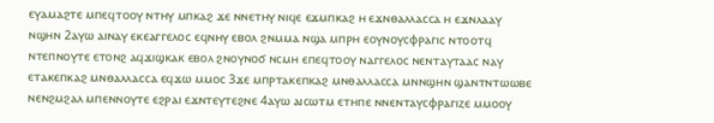ⲉⲩⲁⲙⲁϩⲧⲉ ⲙⲡⲉϥⲧⲟⲟⲩ ⲛⲧⲏⲩ ⲙⲡⲕⲁϩ ϫⲉ ⲛⲛⲉⲧⲏⲩ ⲛⲓϥⲉ ⲉϫⲙⲡⲕⲁϩ ⲏ ⲉϫⲛⲑⲁⲗⲗⲁⲥⲥⲁ ⲏ ⲉϫⲛⲗⲁⲁⲩ ⲛϣⲏⲛ 2ⲁⲩⲱ ⲁⲓⲛⲁⲩ ⲉⲕⲉⲁⲅⲅⲉⲗⲟⲥ ⲉϥⲛⲏⲩ ⲉⲃⲟⲗ ϩⲛⲙⲙⲁ ⲛϣⲁ ⲙⲡⲣⲏ ⲉⲟⲩⲛⲟⲩⲥⲫⲣⲁⲅⲓⲥ ⲛⲧⲟⲟⲧϥ ⲛⲧⲉⲡⲛⲟⲩⲧⲉ ⲉⲧⲟⲛϩ ⲁϥϫⲓϣⲕⲁⲕ ⲉⲃⲟⲗ ϩⲛⲟⲩⲛⲟϭ ⲛⲥⲙⲏ ⲉⲡⲉϥⲧⲟⲟⲩ ⲛⲁⲅⲅⲉⲗⲟⲥ ⲛⲉⲛⲧⲁⲩⲧⲁⲁⲥ ⲛⲁⲩ ⲉⲧⲁⲕⲉⲡⲕⲁϩ ⲙⲛⲑⲁⲗⲗⲁⲥⲥⲁ ⲉϥϫⲱ ⲙⲙⲟⲥ 3ϫⲉ ⲙⲡⲣⲧⲁⲕⲉⲡⲕⲁϩ ⲙⲛⲑⲁⲗⲗⲁⲥⲥⲁ ⲙⲛⲛϣⲏⲛ ϣⲁⲛⲧⲛⲧⲱⲱⲃⲉ ⲛⲉⲛϩⲙϩⲁⲗ ⲙⲡⲉⲛⲛⲟⲩⲧⲉ ⲉϩⲣⲁⲓ ⲉϫⲛⲧⲉⲩⲧⲉϩⲛⲉ 4ⲁⲩⲱ ⲁⲓⲥⲱⲧⲙ ⲉⲧⲏⲡⲉ ⲛⲛⲉⲛⲧⲁⲩⲥⲫⲣⲁⲅⲓⲍⲉ ⲙⲙⲟⲟⲩ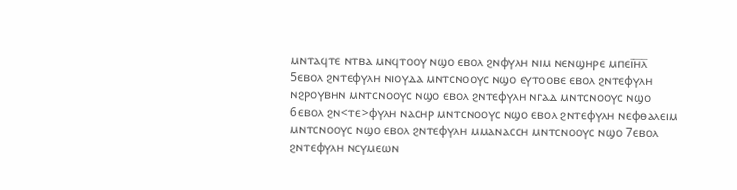ⲙⲛⲧⲁϥⲧⲉ ⲛⲧⲃⲁ ⲙⲛϥⲧⲟⲟⲩ ⲛϣⲟ ⲉⲃⲟⲗ ϩⲛⲫⲩⲗⲏ ⲛⲓⲙ ⲛⲉⲛϣⲏⲣⲉ ⲙⲡⲉⲓ̅ⲏ̅ⲗ̅ 5ⲉⲃⲟⲗ ϩⲛⲧⲉⲫⲩⲗⲏ ⲛⲓⲟⲩⲇⲁ ⲙⲛⲧⲥⲛⲟⲟⲩⲥ ⲛϣⲟ ⲉⲩⲧⲟⲟⲃⲉ ⲉⲃⲟⲗ ϩⲛⲧⲉⲫⲩⲗⲏ ⲛϩⲣⲟⲩⲃⲏⲛ ⲙⲛⲧⲥⲛⲟⲟⲩⲥ ⲛϣⲟ ⲉⲃⲟⲗ ϩⲛⲧⲉⲫⲩⲗⲏ ⲛⲅⲁⲇ ⲙⲛⲧⲥⲛⲟⲟⲩⲥ ⲛϣⲟ 6ⲉⲃⲟⲗ ϩⲛ<ⲧⲉ>ⲫⲩⲗⲏ ⲛⲁⲥⲏⲣ ⲙⲛⲧⲥⲛⲟⲟⲩⲥ ⲛϣⲟ ⲉⲃⲟⲗ ϩⲛⲧⲉⲫⲩⲗⲏ ⲛⲉⲫⲑⲁⲗⲉⲓⲙ ⲙⲛⲧⲥⲛⲟⲟⲩⲥ ⲛϣⲟ ⲉⲃⲟⲗ ϩⲛⲧⲉⲫⲩⲗⲏ ⲙⲙⲁⲛⲁⲥⲥⲏ ⲙⲛⲧⲥⲛⲟⲟⲩⲥ ⲛϣⲟ 7ⲉⲃⲟⲗ ϩⲛⲧⲉⲫⲩⲗⲏ ⲛⲥⲩⲙⲉⲱⲛ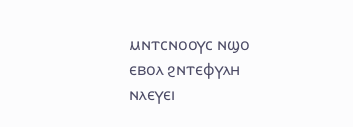ⲙⲛⲧⲥⲛⲟⲟⲩⲥ ⲛϣⲟ ⲉⲃⲟⲗ ϩⲛⲧⲉⲫⲩⲗⲏ ⲛⲗⲉⲩⲉⲓ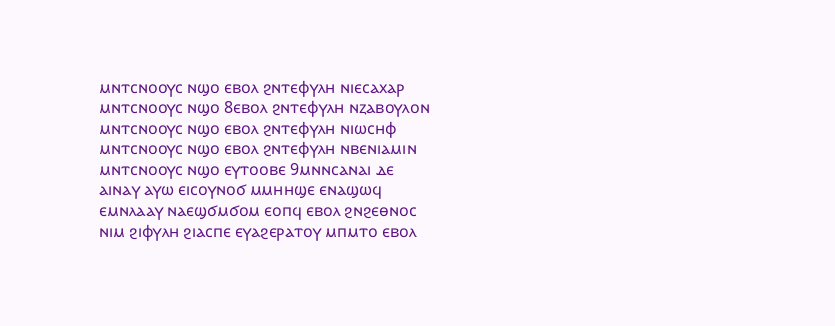ⲙⲛⲧⲥⲛⲟⲟⲩⲥ ⲛϣⲟ ⲉⲃⲟⲗ ϩⲛⲧⲉⲫⲩⲗⲏ ⲛⲓⲉⲥⲁⲭⲁⲣ ⲙⲛⲧⲥⲛⲟⲟⲩⲥ ⲛϣⲟ 8ⲉⲃⲟⲗ ϩⲛⲧⲉⲫⲩⲗⲏ ⲛⲍⲁⲃⲟⲩⲗⲟⲛ ⲙⲛⲧⲥⲛⲟⲟⲩⲥ ⲛϣⲟ ⲉⲃⲟⲗ ϩⲛⲧⲉⲫⲩⲗⲏ ⲛⲓⲱⲥⲏⲫ ⲙⲛⲧⲥⲛⲟⲟⲩⲥ ⲛϣⲟ ⲉⲃⲟⲗ ϩⲛⲧⲉⲫⲩⲗⲏ ⲛⲃⲉⲛⲓⲁⲙⲓⲛ ⲙⲛⲧⲥⲛⲟⲟⲩⲥ ⲛϣⲟ ⲉⲩⲧⲟⲟⲃⲉ 9ⲙⲛⲛⲥⲁⲛⲁⲓ ⲇⲉ ⲁⲓⲛⲁⲩ ⲁⲩⲱ ⲉⲓⲥⲟⲩⲛⲟϭ ⲙⲙⲏⲏϣⲉ ⲉⲛⲁϣⲱϥ ⲉⲙⲛⲗⲁⲁⲩ ⲛⲁⲉϣϭⲙϭⲟⲙ ⲉⲟⲡϥ ⲉⲃⲟⲗ ϩⲛϩⲉⲑⲛⲟⲥ ⲛⲓⲙ ϩⲓⲫⲩⲗⲏ ϩⲓⲁⲥⲡⲉ ⲉⲩⲁϩⲉⲣⲁⲧⲟⲩ ⲙⲡⲙⲧⲟ ⲉⲃⲟⲗ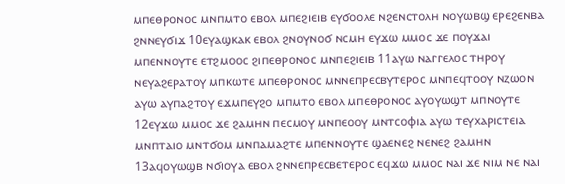ⲙⲡⲉⲑⲣⲟⲛⲟⲥ ⲙⲛⲡⲙⲧⲟ ⲉⲃⲟⲗ ⲙⲡⲉϩⲓⲉⲓⲃ ⲉⲩϭⲟⲟⲗⲉ ⲛϩⲉⲛⲥⲧⲟⲗⲏ ⲛⲟⲩⲱⲃϣ ⲉⲣⲉϩⲉⲛⲃⲁ ϩⲛⲛⲉⲩϭⲓϫ 10ⲉⲩⲁϣⲕⲁⲕ ⲉⲃⲟⲗ ϩⲛⲟⲩⲛⲟϭ ⲛⲥⲙⲏ ⲉⲩϫⲱ ⲙⲙⲟⲥ ϫⲉ ⲡⲟⲩϫⲁⲓ ⲙⲡⲉⲛⲛⲟⲩⲧⲉ ⲉⲧϩⲙⲟⲟⲥ ϩⲓⲡⲉⲑⲣⲟⲛⲟⲥ ⲙⲛⲡⲉϩⲓⲉⲓⲃ 11ⲁⲩⲱ ⲛⲁⲅⲅⲉⲗⲟⲥ ⲧⲏⲣⲟⲩ ⲛⲉⲩⲁϩⲉⲣⲁⲧⲟⲩ ⲙⲡⲕⲱⲧⲉ ⲙⲡⲉⲑⲣⲟⲛⲟⲥ ⲙⲛⲛⲉⲡⲣⲉⲥⲃⲩⲧⲉⲣⲟⲥ ⲙⲛⲡⲉϥⲧⲟⲟⲩ ⲛⲍⲱⲟⲛ ⲁⲩⲱ ⲁⲩⲡⲁϩⲧⲟⲩ ⲉϫⲙⲡⲉⲩϩⲟ ⲙⲡⲙⲧⲟ ⲉⲃⲟⲗ ⲙⲡⲉⲑⲣⲟⲛⲟⲥ ⲁⲩⲟⲩⲱϣⲧ ⲙⲡⲛⲟⲩⲧⲉ 12ⲉⲩϫⲱ ⲙⲙⲟⲥ ϫⲉ ϩⲁⲙⲏⲛ ⲡⲉⲥⲙⲟⲩ ⲙⲛⲡⲉⲟⲟⲩ ⲙⲛⲧⲥⲟⲫⲓⲁ ⲁⲩⲱ ⲧⲉⲩⲭⲁⲣⲓⲥⲧⲉⲓⲁ ⲙⲛⲡⲧⲁⲓⲟ ⲙⲛⲧϭⲟⲙ ⲙⲛⲡⲁⲙⲁϩⲧⲉ ⲙⲡⲉⲛⲛⲟⲩⲧⲉ ϣⲁⲉⲛⲉϩ ⲛⲉⲛⲉϩ ϩⲁⲙⲏⲛ 13ⲁϥⲟⲩⲱϣⲃ ⲛϭⲓⲟⲩⲁ ⲉⲃⲟⲗ ϩⲛⲛⲉⲡⲣⲉⲥⲃⲉⲧⲉⲣⲟⲥ ⲉϥϫⲱ ⲙⲙⲟⲥ ⲛⲁⲓ ϫⲉ ⲛⲓⲙ ⲛⲉ ⲛⲁⲓ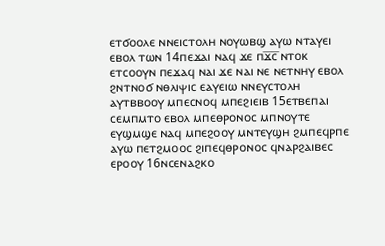ⲉⲧϭⲟⲟⲗⲉ ⲛⲛⲉⲓⲥⲧⲟⲗⲏ ⲛⲟⲩⲱⲃϣ ⲁⲩⲱ ⲛⲧⲁⲩⲉⲓ ⲉⲃⲟⲗ ⲧⲱⲛ 14ⲡⲉϫⲁⲓ ⲛⲁϥ ϫⲉ ⲡϫ̅ⲥ̅ ⲛⲧⲟⲕ ⲉⲧⲥⲟⲟⲩⲛ ⲡⲉϫⲁϥ ⲛⲁⲓ ϫⲉ ⲛⲁⲓ ⲛⲉ ⲛⲉⲧⲛⲏⲩ ⲉⲃⲟⲗ ϩⲛⲧⲛⲟϭ ⲛⲑⲗⲓⲯⲓⲥ ⲉⲁⲩⲉⲓⲱ ⲛⲛⲉⲩⲥⲧⲟⲗⲏ ⲁⲩⲧⲃⲃⲟⲟⲩ ⲙⲡⲉⲥⲛⲟϥ ⲙⲡⲉϩⲓⲉⲓⲃ 15ⲉⲧⲃⲉⲡⲁⲓ ⲥⲉⲙⲡⲙⲧⲟ ⲉⲃⲟⲗ ⲙⲡⲉⲑⲣⲟⲛⲟⲥ ⲙⲡⲛⲟⲩⲧⲉ ⲉⲩϣⲙϣⲉ ⲛⲁϥ ⲙⲡⲉϩⲟⲟⲩ ⲙⲛⲧⲉⲩϣⲏ ϩⲙⲡⲉϥⲣⲡⲉ ⲁⲩⲱ ⲡⲉⲧϩⲙⲟⲟⲥ ϩⲓⲡⲉϥⲑⲣⲟⲛⲟⲥ ϥⲛⲁⲣϩⲁⲓⲃⲉⲥ ⲉⲣⲟⲟⲩ 16ⲛⲥⲉⲛⲁϩⲕⲟ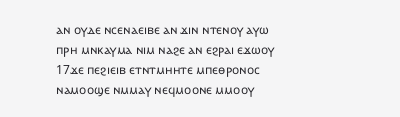ⲁⲛ ⲟⲩⲇⲉ ⲛⲥⲉⲛⲁⲉⲓⲃⲉ ⲁⲛ ϫⲓⲛ ⲛⲧⲉⲛⲟⲩ ⲁⲩⲱ ⲡⲣⲏ ⲙⲛⲕⲁⲩⲙⲁ ⲛⲓⲙ ⲛⲁϩⲉ ⲁⲛ ⲉϩⲣⲁⲓ ⲉϫⲱⲟⲩ 17ϫⲉ ⲡⲉϩⲓⲉⲓⲃ ⲉⲧⲛⲧⲙⲏⲏⲧⲉ ⲙⲡⲉⲑⲣⲟⲛⲟⲥ ⲛⲁⲙⲟⲟϣⲉ ⲛⲙⲙⲁⲩ ⲛⲉϥⲙⲟⲟⲛⲉ ⲙⲙⲟⲟⲩ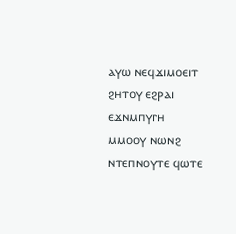ⲁⲩⲱ ⲛⲉϥϫⲓⲙⲟⲉⲓⲧ ϩⲏⲧⲟⲩ ⲉϩⲣⲁⲓ ⲉϫⲛⲙⲡⲩⲅⲏ ⲙⲙⲟⲟⲩ ⲛⲱⲛϩ ⲛⲧⲉⲡⲛⲟⲩⲧⲉ ϥⲱⲧⲉ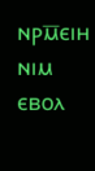ⲛⲣⲙ̅ⲉⲓⲏ ⲛⲓⲙ ⲉⲃⲟⲗ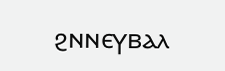ϩⲛⲛⲉⲩⲃⲁⲗ